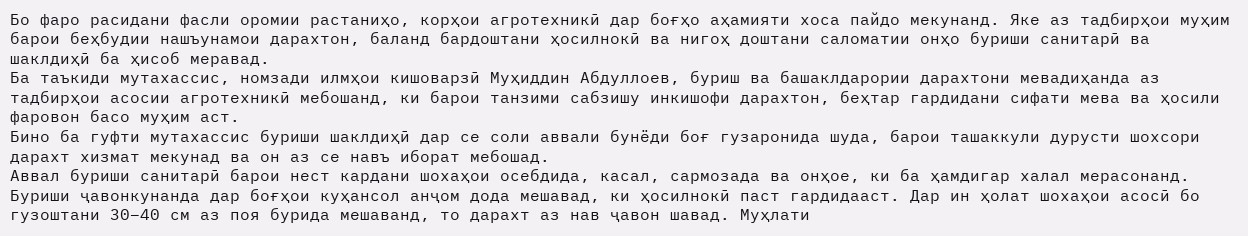Бо фаро расидани фасли оромии растаниҳо, корҳои агротехникӣ дар боғҳо аҳамияти хоса пайдо мекунанд. Яке аз тадбирҳои муҳим барои беҳбудии нашъунамои дарахтон, баланд бардоштани ҳосилнокӣ ва нигоҳ доштани саломатии онҳо буриши санитарӣ ва шаклдиҳӣ ба ҳисоб меравад.
Ба таъкиди мутахассис, номзади илмҳои кишоварзӣ Муҳиддин Абдуллоев, буриш ва башаклдарории дарахтони мевадиҳанда аз тадбирҳои асосии агротехникӣ мебошанд, ки барои танзими сабзишу инкишофи дарахтон, беҳтар гардидани сифати мева ва ҳосили фаровон басо муҳим аст.
Бино ба гуфти мутахассис буриши шаклдиҳӣ дар се соли аввали бунёди боғ гузаронида шуда, барои ташаккули дурусти шохсори дарахт хизмат мекунад ва он аз се навъ иборат мебошад.
Аввал буриши санитарӣ барои нест кардани шохаҳои осебдида, касал, сармозада ва онҳое, ки ба ҳамдигар халал мерасонанд. Буриши ҷавонкунанда дар боғҳои куҳансол анҷом дода мешавад, ки ҳосилнокӣ паст гардидааст. Дар ин ҳолат шохаҳои асосӣ бо гузоштани 30–40 см аз поя бурида мешаванд, то дарахт аз нав ҷавон шавад. Муҳлати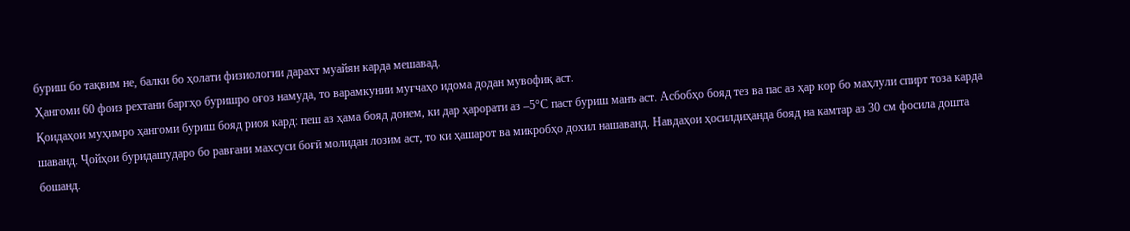буриш бо тақвим не, балки бо ҳолати физиологии дарахт муайян карда мешавад.
Ҳангоми 60 фоиз рехтани баргҳо буришро оғоз намуда, то варамкунии муғчаҳо идома додан мувофиқ аст.
Қоидаҳои муҳимро ҳангоми буриш бояд риоя кард: пеш аз ҳама бояд донем, ки дар ҳарорати аз –5°С паст буриш манъ аст. Асбобҳо бояд тез ва пас аз ҳар кор бо маҳлули спирт тоза карда шаванд. Ҷойҳои буридашударо бо равғани махсуси боғӣ молидан лозим аст, то ки ҳашарот ва микробҳо дохил нашаванд. Навдаҳои ҳосилдиҳанда бояд на камтар аз 30 см фосила дошта бошанд.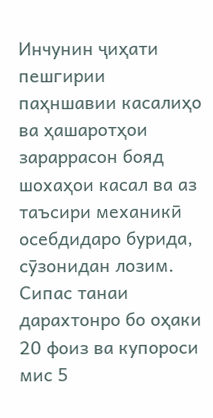Инчунин ҷиҳати пешгирии паҳншавии касалиҳо ва ҳашаротҳои зараррасон бояд шохаҳои касал ва аз таъсири механикӣ осебдидаро бурида, сӯзонидан лозим. Сипас танаи дарахтонро бо оҳаки 20 фоиз ва купороси мис 5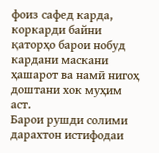фоиз сафед карда, коркарди байни қаторҳо барои нобуд кардани маскани ҳашарот ва намӣ нигоҳ доштани хок муҳим аст.
Барои рушди солими дарахтон истифодаи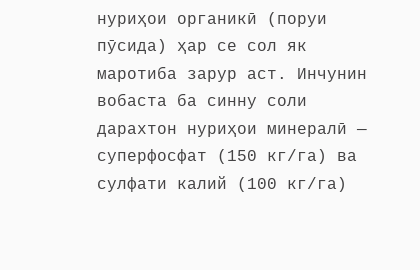нуриҳои органикӣ (поруи пӯсида) ҳар се сол як маротиба зарур аст. Инчунин вобаста ба синну соли дарахтон нуриҳои минералӣ — суперфосфат (150 кг/га) ва сулфати калий (100 кг/га)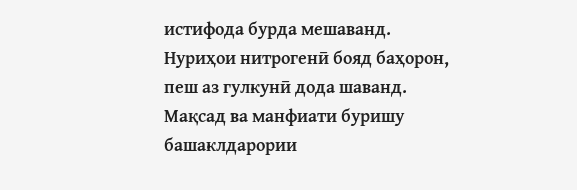истифода бурда мешаванд.
Нуриҳои нитрогенӣ бояд баҳорон, пеш аз гулкунӣ дода шаванд.
Мақсад ва манфиати буришу башаклдарории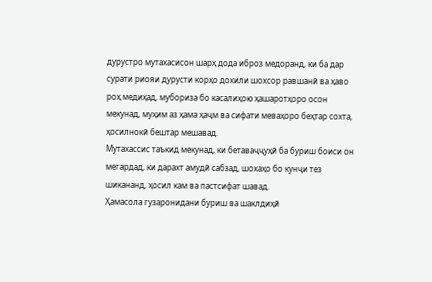дурустро мутахасисон шарҳ дода иброз медоранд, ки ба дар сурати риояи дурусти корҳо дохили шохсор равшанӣ ва ҳаво роҳ медиҳад, мубориза бо касалиҳою ҳашаротҳоро осон мекунад, муҳим аз ҳама ҳаҷм ва сифати меваҳоро беҳтар сохта, ҳосилнокӣ бештар мешавад.
Мутахассис таъкид мекунад, ки бетаваҷҷуҳӣ ба буриш боиси он мегардад, ки дарахт амудӣ сабзад, шохаҳо бо кунҷи тез шикананд, ҳосил кам ва пастсифат шавад.
Ҳамасола гузаронидани буриш ва шаклдиҳӣ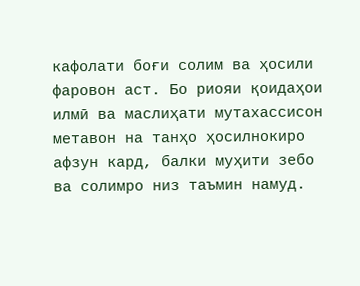кафолати боғи солим ва ҳосили фаровон аст. Бо риояи қоидаҳои илмӣ ва маслиҳати мутахассисон метавон на танҳо ҳосилнокиро афзун кард, балки муҳити зебо ва солимро низ таъмин намуд.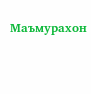Маъмурахон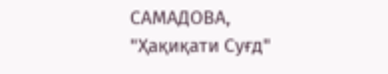САМАДОВА,
"Ҳақиқати Суғд"